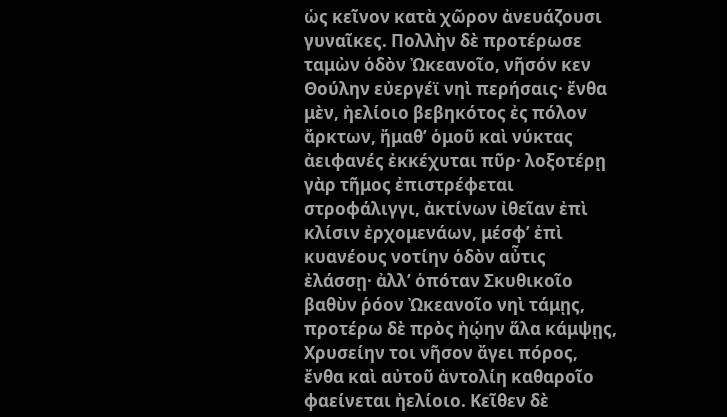ὡς κεῖνον κατὰ χῶρον ἀνευάζουσι γυναῖκες. Πολλὴν δὲ προτέρωσε ταμὼν ὁδὸν Ὠκεανοῖο, νῆσόν κεν Θούλην εὐεργέϊ νηὶ περήσαις· ἔνθα μὲν, ἠελίοιο βεβηκότος ἐς πόλον ἄρκτων, ἤμαθ’ ὁμοῦ καὶ νύκτας ἀειφανές ἐκκέχυται πῦρ· λοξοτέρῃ γὰρ τῆμος ἐπιστρέφεται στροφάλιγγι, ἀκτίνων ἰθεῖαν ἐπὶ κλίσιν ἐρχομενάων, μέσφʼ ἐπὶ κυανέους νοτίην ὁδὸν αὖτις ἐλάσσῃ· ἀλλ’ ὁπόταν Σκυθικοῖο βαθὺν ῥόον Ὠκεανοῖο νηὶ τάμῃς, προτέρω δὲ πρὸς ἠῴην ἅλα κάμψῃς, Χρυσείην τοι νῆσον ἄγει πόρος, ἔνθα καὶ αὐτοῦ ἀντολίη καθαροῖο φαείνεται ἠελίοιο. Κεῖθεν δὲ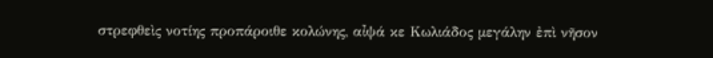στρεφθεὶς νοτίης προπάροιθε κολώνης, αἶψά κε Κωλιάδος μεγάλην ἐπὶ νῆσον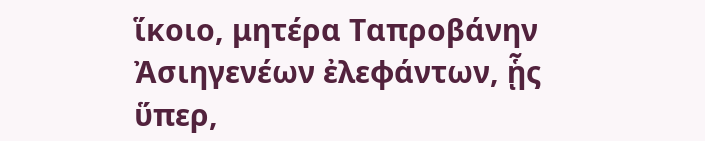ἵκοιο, μητέρα Ταπροβάνην Ἀσιηγενέων ἐλεφάντων, ᾗς ὕπερ,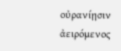οὐρανίῃσιν ἀειρόμενος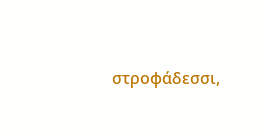στροφάδεσσι,